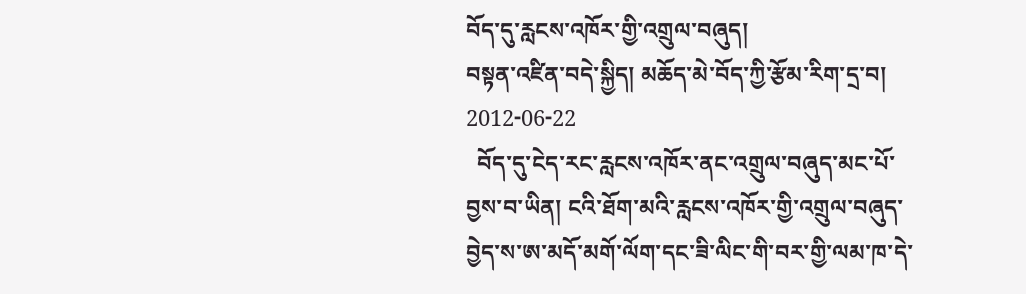བོད་དུ་རླངས་འཁོར་གྱི་འགྲུལ་བཞུད།
བསྟན་འཛིན་བདེ་སྐྱིད། མཆོད་མེ་བོད་ཀྱི་རྩོམ་རིག་དྲ་བ། 2012-06-22
  བོད་དུ་ངེད་རང་རླངས་འཁོར་ནང་འགྲུལ་བཞུད་མང་པོ་བྱས་བ་ཡིན། ངའི་ཐོག་མའི་རླངས་འཁོར་གྱི་འགྲུལ་བཞུད་བྱེད་ས་ཨ་མདོ་མགོ་ལོག་དང་ཟི་ལིང་གི་བར་གྱི་ལམ་ཁ་དེ་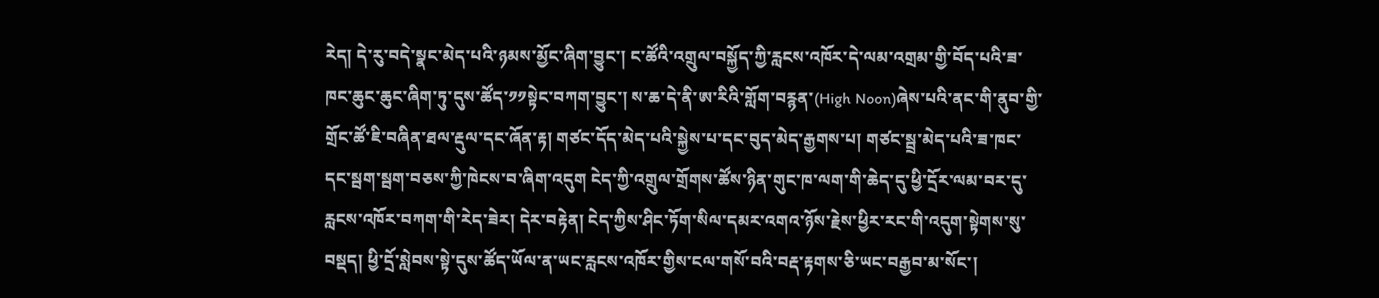རེད། དེ་རུ་བདེ་སྣང་མེད་པའི་ཉམས་མྱོང་ཞིག་བྱུང་། ང་ཚོའི་འགྲུལ་བསྐྱོད་ཀྱི་རླངས་འཁོར་དེ་ལམ་འགྲམ་གྱི་བོད་པའི་ཟ་ཁང་ཆུང་ཆུང་ཞིག་ཏུ་དུས་ཚོད་༡༡སྟེང་བཀག་བྱུང་། ས་ཆ་དེ་ནི་ཨ་རིའི་གློག་བརྙན་(High Noon)ཞེས་པའི་ནང་གི་ནུབ་གྱི་གྲོང་ཚོ་ཇི་བཞིན་ཐལ་རྡུལ་དང་ཞོན་རྟ། གཙང་དོད་མེད་པའི་སྐྱེས་པ་དང་བུད་མེད་རྒྱགས་པ། གཙང་སྦྲ་མེད་པའི་ཟ་ཁང་དང་སྦག་སྦག་བཅས་ཀྱི་ཁེངས་བ་ཞིག་འདུག ངེད་ཀྱི་འགྲུལ་གྲོགས་ཚོས་ཉིན་གུང་ཁ་ལག་གི་ཆེད་དུ་ཕྱི་དྲོར་ལམ་བར་དུ་རླངས་འཁོར་བཀག་གི་རེད་ཟེར། དེར་བརྟེན། ངེད་ཀྱིས་ཤིང་ཏོག་སིལ་དམར་འགའ་ཉོས་རྗེས་ཕྱིར་རང་གི་འདུག་སྟེགས་སུ་བསྡད། ཕྱི་དྲོ་སླེབས་སྟེ་དུས་ཚོད་ཡོལ་ན་ཡང་རླངས་འཁོར་གྱིས་ངལ་གསོ་བའི་བརྡ་རྟགས་ཅི་ཡང་བརྒྱབ་མ་སོང་།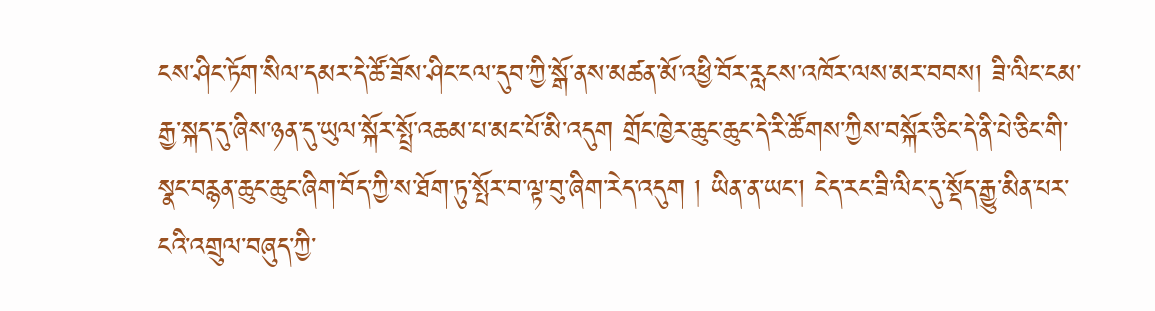ངས་ཤིང་ཏོག་སིལ་དམར་དེ་ཚོ་ཟོས་ཤིང་ངལ་དུབ་ཀྱི་སྒོ་ནས་མཚན་མོ་འཕྱི་བོར་རླངས་འཁོར་ལས་མར་བབས། ཟི་ལིང་ངམ་རྒྱ་སྐད་དུ་ཞིས་ཉན་དུ་ཡུལ་སྐོར་སྤྲོ་འཆམ་པ་མང་པོ་མི་འདུག གྲོང་ཁྱེར་ཆུང་ཆུང་དེ་རི་ཚོགས་ཀྱིས་བསྐོར་ཅིང་དེ་ནི་པེ་ཅིང་གི་སྣང་བརྙན་ཆུང་ཆུང་ཞིག་བོད་ཀྱི་ས་ཐོག་ཏུ་སྤོར་བ་ལྟ་བུ་ཞིག་རེད་འདུག ། ཡིན་ན་ཡང་། ངེད་རང་ཟི་ལིང་དུ་སྡོད་རྒྱུ་མིན་པར་ངའི་འགྲུལ་བཞུད་ཀྱི་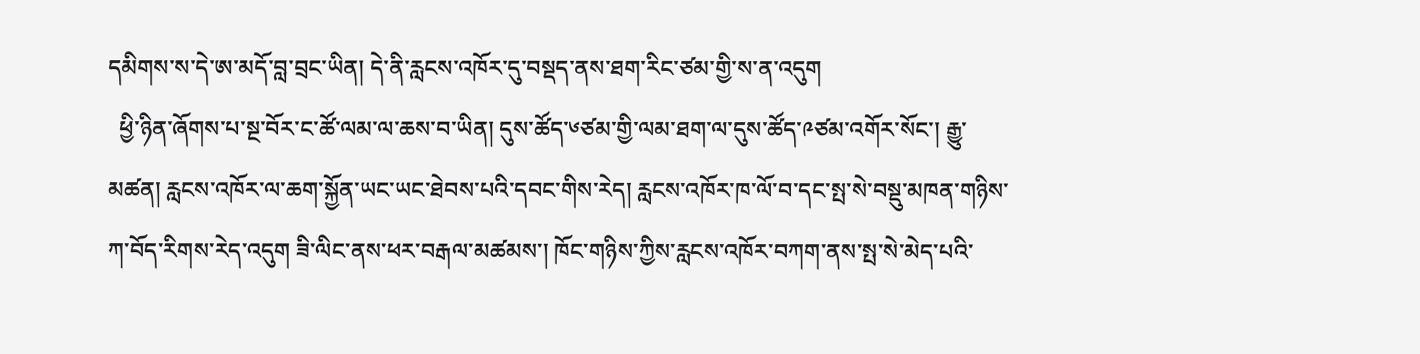དམིགས་ས་དེ་ཨ་མདོ་བླ་བྲང་ཡིན། དེ་ནི་རླངས་འཁོར་དུ་བསྡད་ནས་ཐག་རིང་ཙམ་གྱི་ས་ན་འདུག
  ཕྱི་ཉིན་ཞོགས་པ་སྔ་བོར་ང་ཚོ་ལམ་ལ་ཆས་བ་ཡིན། དུས་ཚོད་༦ཙམ་གྱི་ལམ་ཐག་ལ་དུས་ཚོད་༩ཙམ་འགོར་སོང་། རྒྱུ་མཚན། རླངས་འཁོར་ལ་ཆག་སྐྱོན་ཡང་ཡང་ཐེབས་པའི་དབང་གིས་རེད། རླངས་འཁོར་ཁ་ལོ་བ་དང་སྤ་སེ་བསྡུ་མཁན་གཉིས་ཀ་བོད་རིགས་རེད་འདུག ཟི་ལིང་ནས་ཕར་བརྒལ་མཚམས་། ཁོང་གཉིས་ཀྱིས་རླངས་འཁོར་བཀག་ནས་སྤ་སེ་མེད་པའི་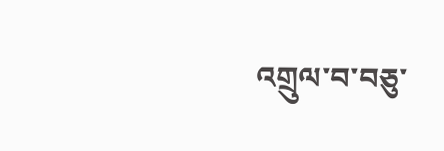འགྲུལ་བ་བཅུ་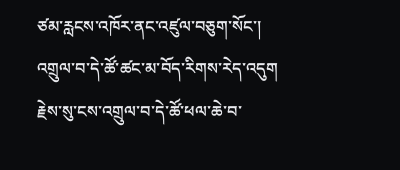ཙམ་རླངས་འཁོར་ནང་འཛུལ་བཅུག་སོང་། འགྲུལ་བ་དེ་ཚོ་ཚང་མ་བོད་རིགས་རེད་འདུག རྗེས་སུ་ངས་འགྲུལ་བ་དེ་ཚོ་ཕལ་ཆེ་བ་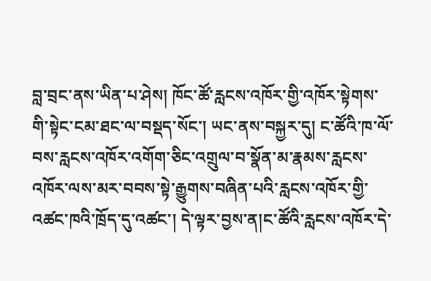བླ་བྲང་ནས་ཡིན་པ་ཤེས། ཁོང་ཚོ་རླངས་འཁོར་གྱི་འཁོར་སྟེགས་གི་སྟེང་ངམ་ཐང་ལ་བསྡད་སོང་། ཡང་ནས་བསྐྱར་དུ། ང་ཚོའི་ཁ་ལོ་བས་རླངས་འཁོར་འགོག་ཅིང་འགྲུལ་བ་སྣོན་མ་རྣམས་རླངས་འཁོར་ལས་མར་བབས་སྟེ་རྒྱུགས་བཞིན་པའི་རླངས་འཁོར་གྱི་འཚང་ཁའི་ཁྲོད་དུ་འཚང་། དེ་ལྟར་བྱས་ན།ང་ཚོའི་རླངས་འཁོར་དེ་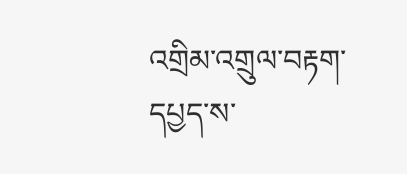འགྲིམ་འགྲུལ་བརྟག་དཔྱད་ས་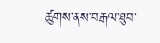ཚུགས་ནས་བརྒལ་ཐུབ་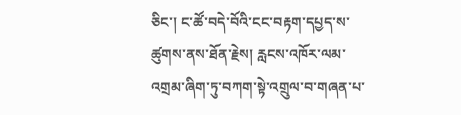ཅིང་། ང་ཚོ་བདེ་བོའི་ངང་བརྟག་དཔྱད་ས་ཚུགས་ནས་ཐོན་རྗེས། རླངས་འཁོར་ལམ་འགྲམ་ཞིག་ཏུ་བཀག་སྟེ་འགྲུལ་བ་གཞན་པ་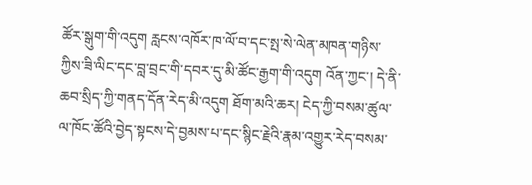ཚོར་སྒུག་གི་འདུག རླངས་འཁོར་ཁ་ལོ་བ་དང་སྤ་སེ་ལེན་མཁན་གཉིས་ཀྱིས་ཟི་ལིང་དང་བླ་བྲང་གི་དབར་དུ་མི་ཚོང་རྒྱག་གི་འདུག འོན་ཀྱང་། དེ་ནི་ཆབ་སྲིད་ཀྱི་གནད་དོན་རེད་མི་འདུག ཐོག་མའི་ཆར། ངེད་ཀྱི་བསམ་ཚུལ་ལ་ཁོང་ཚོའི་བྱེད་སྟངས་དེ་བྱམས་པ་དང་སྙིང་རྗེའི་རྣམ་འགྱུར་རེད་བསམ་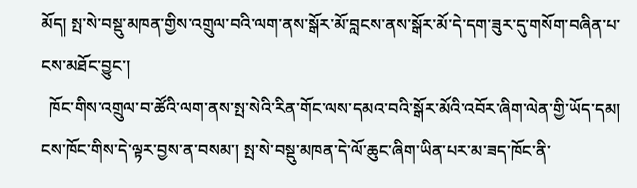མོད། སྤ་སེ་བསྡུ་མཁན་གྱིས་འགྲུལ་བའི་ལག་ནས་སྒོར་མོ་བླངས་ནས་སྒོར་མོ་དེ་དག་ཟུར་དུ་གསོག་བཞིན་པ་ངས་མཐོང་བྱུང་།
  ཁོང་གིས་འགྲུལ་བ་ཚོའི་ལག་ནས་སྤ་སེའི་རིན་གོང་ལས་དམའ་བའི་སྒོར་མོའི་འབོར་ཞིག་ལེན་གྱི་ཡོད་དམ། ངས་ཁོང་གིས་དེ་ལྟར་བྱས་ན་བསམ་། སྤ་སེ་བསྡུ་མཁན་དེ་ལོ་ཆུང་ཞིག་ཡིན་པར་མ་ཟད་ཁོང་ནི་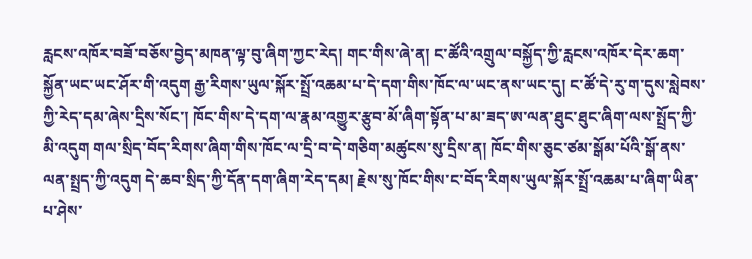རླངས་འཁོར་བཟོ་བཅོས་བྱེད་མཁན་ལྟ་བུ་ཞིག་ཀྱང་རེད། གང་གིས་ཞེ་ན། ང་ཚོའི་འགྲུལ་བསྐྱོད་ཀྱི་རླངས་འཁོར་དེར་ཆག་སྐྱོན་ཡང་ཡང་ཤོར་གི་འདུག རྒྱ་རིགས་ཡུལ་སྐོར་སྤྲོ་འཆམ་པ་དེ་དག་གིས་ཁོང་ལ་ཡང་ནས་ཡང་དུ། ང་ཚོ་དེ་རུ་ག་དུས་སླེབས་ཀྱི་རེད་དམ་ཞེས་དྲིས་སོང་། ཁོང་གིས་དེ་དག་ལ་རྣམ་འགྱུར་རྩུབ་མོ་ཞིག་སྟོན་པ་མ་ཟད་ཨ་ལན་ཐུང་ཐུང་ཞིག་ལས་སྤྲོད་ཀྱི་མི་འདུག གལ་སྲིད་བོད་རིགས་ཞིག་གིས་ཁོང་ལ་དྲི་བ་དེ་གཅིག་མཚུངས་སུ་དྲིས་ན། ཁོང་གིས་ཅུང་ཙམ་སྒོམ་པོའི་སྒོ་ནས་ལན་སྤྲད་ཀྱི་འདུག དེ་ཆབ་སྲིད་ཀྱི་དོན་དག་ཞིག་རེད་དམ། རྗེས་སུ་ཁོང་གིས་ང་བོད་རིགས་ཡུལ་སྐོར་སྤྲོ་འཆམ་པ་ཞིག་ཡིན་པ་ཤེས་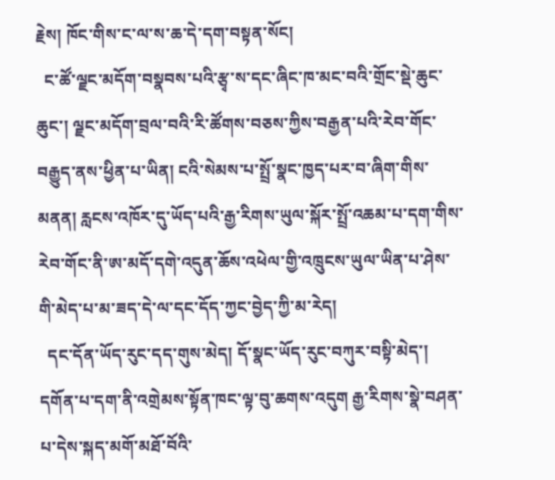རྗེས། ཁོང་གིས་ང་ལ་ས་ཆ་དེ་དག་བསྟན་སོང།
  ང་ཚོ་ལྗང་མདོག་བསྣབས་པའི་རྩྭ་ས་དང་ཞིང་ཁ་མང་བའི་གྲོང་སྡེ་ཆུང་ཆུང་། ལྗང་མདོག་བྲལ་བའི་རི་ཚོགས་བཅས་ཀྱིས་བརྒྱན་པའི་རེབ་གོང་བརྒྱུད་ནས་ཕྱིན་པ་ཡིན། ངའི་སེམས་པ་སྤྲོ་སྣང་ཁྱད་པར་བ་ཞིག་གིས་མནན། རླངས་འཁོར་དུ་ཡོད་པའི་རྒྱ་རིགས་ཡུལ་སྐོར་སྤྲོ་འཆམ་པ་དག་གིས་རེབ་གོང་ནི་ཨ་མདོ་དགེ་འདུན་ཆོས་འཕེལ་གྱི་འཁྲུངས་ཡུལ་ཡིན་པ་ཤེས་གི་མེད་པ་མ་ཟད་དེ་ལ་དང་དོད་ཀྱང་བྱེད་ཀྱི་མ་རེད།
  དང་དོན་ཡོད་རུང་དད་གུས་མེད། དོ་སྣང་ཡོད་རུང་བཀུར་བསྟི་མེད་། དགོན་པ་དག་ནི་འགྲེམས་སྟོན་ཁང་ལྟ་བུ་ཆགས་འདུག རྒྱ་རིགས་སྣེ་བཤན་པ་དེས་སྐད་མགོ་མཐོ་བོའི་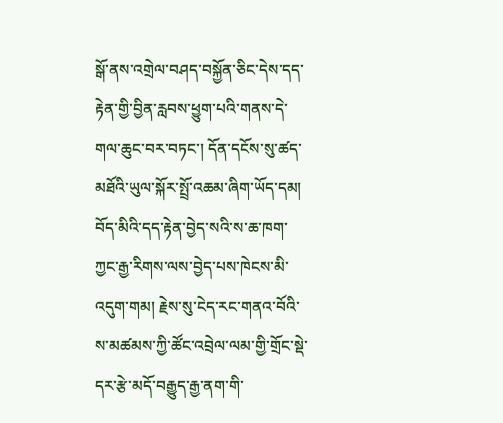སྒོ་ནས་འགྲེལ་བཤད་བསྐྱོན་ཅིང་དེས་དད་རྟེན་གྱི་བྱིན་རླབས་ཕྱུག་པའི་གནས་དེ་གལ་ཆུང་བར་བཏང་། དོན་དངོས་སུ་ཚད་མཐོའི་ཡུལ་སྐོར་སྤྲོ་འཆམ་ཞིག་ཡོད་དམ། བོད་མིའི་དད་རྟེན་བྱེད་སའི་ས་ཆ་ཁག་ཀྱང་རྒྱ་རིགས་ལས་བྱེད་པས་ཁེངས་མི་འདུག་གམ། རྗེས་སུ་ངེད་རང་གནའ་བོའི་ས་མཚམས་ཀྱི་ཚོང་འབྲེལ་ལམ་གྱི་གྲོང་སྡེ་དར་རྩེ་མདོ་བརྒྱུད་རྒྱ་ནག་གི་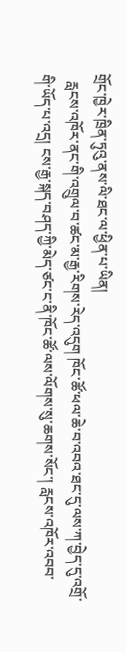གྲོང་ཁྱེར་ཁྲིན་ཏུའུ་ནས་ལི་ཐང་ལ་ཕྱིན་པ་ཡིན།
  རླངས་འཁོར་ནང་གི་འགྲུལ་བ་ཚང་མ་རྒྱ་རིགས་རེད་འདུག ཁོང་ཚོ་ཕལ་ཆེ་བ་འབའ་ཐང་དུ་ལས་ཀ་བྱེད་དུ་འགྲོ་གི་ཡོད་པ་འདྲ། ངས་རྒྱ་སྐད་བཤད་ཀྱི་མེད་ཙང་ང་ནི་ཁོང་ཚོ་ལས་ལོགས་སུ་ཆགས་སོང་། རླངས་འཁོར་འབབ་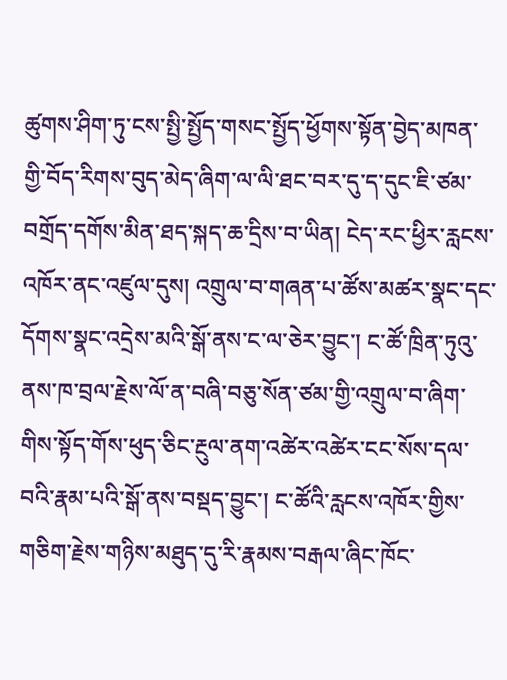ཚུགས་ཤིག་ཏུ་ངས་སྤྱི་སྤྱོད་གསང་སྤྱོད་ཕྱོགས་སྟོན་བྱེད་མཁན་གྱི་བོད་རིགས་བུད་མེད་ཞིག་ལ་ལི་ཐང་བར་དུ་ད་དུང་ཇི་ཙམ་བགྲོད་དགོས་མིན་ཐད་སྐད་ཆ་དྲིས་བ་ཡིན། ངེད་རང་ཕྱིར་རླངས་འཁོར་ནང་འཛུལ་དུས། འགྲུལ་བ་གཞན་པ་ཚོས་མཚར་སྣང་དང་དོགས་སྣང་འདྲེས་མའི་སྒོ་ནས་ང་ལ་ཅེར་བྱུང་། ང་ཚོ་ཁྲིན་ཏུའུ་ནས་ཁ་བྲལ་རྗེས་ལོ་ན་བཞི་བཅུ་སོན་ཙམ་གྱི་འགྲུལ་བ་ཞིག་གིས་སྟོད་གོས་ཕུད་ཅིང་རྔུལ་ནག་འཚེར་འཚེར་ངང་སོས་དལ་བའི་རྣམ་པའི་སྒོ་ནས་བསྡད་བྱུང་། ང་ཚོའི་རླངས་འཁོར་གྱིས་གཅིག་རྗེས་གཉིས་མཐུད་དུ་རི་རྣམས་བརྒལ་ཞིང་ཁོང་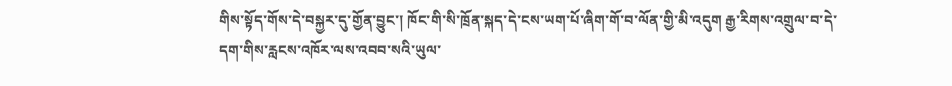གིས་སྟོད་གོས་དེ་བསྐྱར་དུ་གྱོན་བྱུང་། ཁོང་གི་སི་ཁྲོན་སྐད་དེ་ངས་ཡག་པོ་ཞིག་གོ་བ་ལོན་གྱི་མི་འདུག རྒྱ་རིགས་འགྲུལ་བ་དེ་དག་གིས་རླངས་འཁོར་ལས་འབབ་སའི་ཡུལ་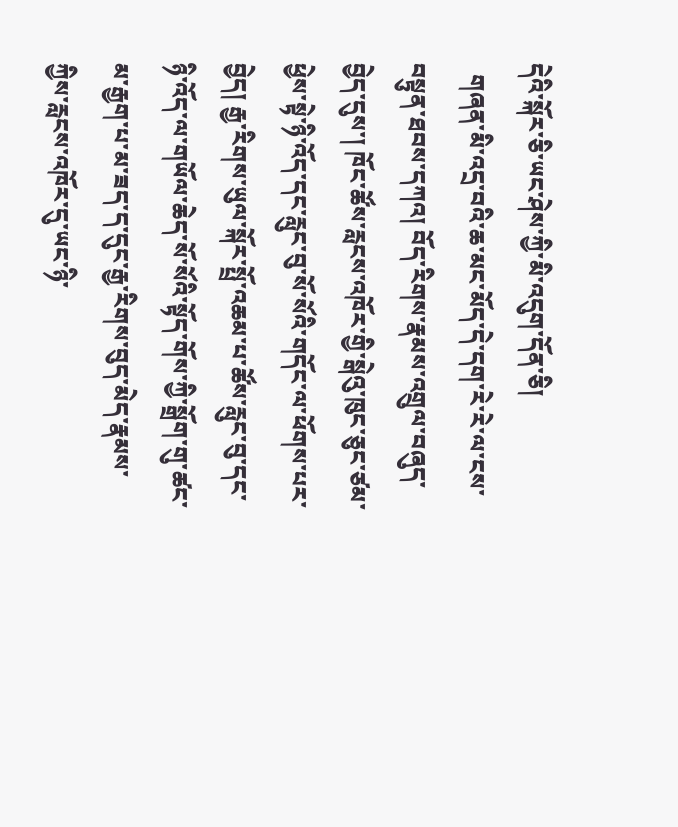དེའི་སྐོར་ཅི་ཡང་ཤེས་ཀྱི་མི་འདུག་དོན་ཅི།
  གཞན་མི་འདྲ་བའི་ཆ་མང་མོད་དེ་དག་རེ་རེ་ལ་ངས་བསྟུན་ཐབས་དཀའ། བོད་རིགས་རྣམས་འགྲུལ་བཞུད་བྱེད་དུས་། ཁོང་ཚོས་རླངས་འཁོར་གྱི་སྒེའུ་ཁུང་ཅུང་ཙམ་ཕྱེས་སྟེ་ཉི་འོད་དང་རླུང་བུ་སོ་སོའི་གདོང་ལ་ཕོགས་པར་བྱེད། རྒྱ་རིགས་ཡུལ་སྐོར་སྤྲོ་འཆམ་པ་ཚོས་རླུང་བུ་དང་ཉི་འོད་ལ་གཡོལ་ཆེད་སོ་སོའི་སྟོད་གོས་ཀྱི་སྒྲོག་གུ་ཚང་མ་རྒྱག་པ་མ་ཟད་ད་དུང་རྒྱ་རིགས་བུད་མེད་རྣམས་ཀྱིས་རླངས་འཁོར་དུ་ཡང་ཉི་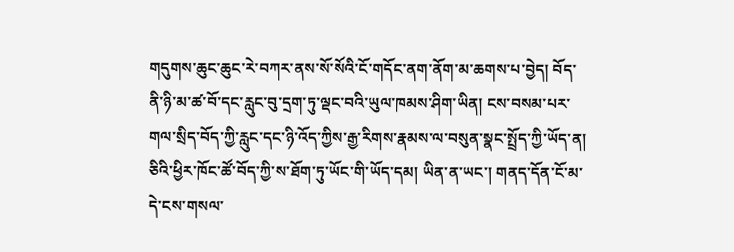གདུགས་ཆུང་ཆུང་རེ་བཀར་ནས་སོ་སོའི་ངོ་གདོང་ནག་ནོག་མ་ཆགས་པ་བྱེད། བོད་ནི་ཉི་མ་ཚ་བོ་དང་རླུང་བུ་དྲག་ཏུ་ལྡང་བའི་ཡུལ་ཁམས་ཤིག་ཡིན། ངས་བསམ་པར་གལ་སྲིད་བོད་ཀྱི་རླུང་དང་ཉི་འོད་ཀྱིས་རྒྱ་རིགས་རྣམས་ལ་བསུན་སྣང་སྤྲོད་ཀྱི་ཡོད་ན། ཅིའི་ཕྱིར་ཁོང་ཚོ་བོད་ཀྱི་ས་ཐོག་ཏུ་ཡོང་གི་ཡོད་དམ། ཡིན་ན་ཡང་། གནད་དོན་ངོ་མ་དེ་ངས་གསལ་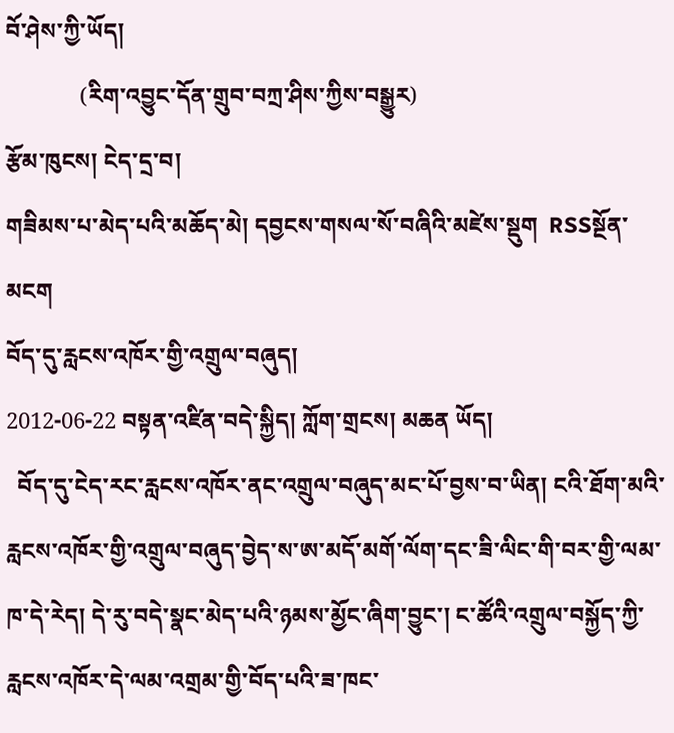བོ་ཤེས་ཀྱི་ཡོད།
             (རིག་འབྱུང་དོན་གྲུབ་བཀྲ་ཤིས་ཀྱིས་བསྒྱུར)
རྩོམ་ཁུངས། ངེད་དྲ་བ།
གཟིམས་པ་མེད་པའི་མཆོད་མེ། དབྱངས་གསལ་སོ་བཞིའི་མཛེས་སྡུག  RSSསྔོན་མངག
བོད་དུ་རླངས་འཁོར་གྱི་འགྲུལ་བཞུད།
2012-06-22 བསྟན་འཛིན་བདེ་སྐྱིད། ཀློག་གྲངས། མཆན ཡོད།
  བོད་དུ་ངེད་རང་རླངས་འཁོར་ནང་འགྲུལ་བཞུད་མང་པོ་བྱས་བ་ཡིན། ངའི་ཐོག་མའི་རླངས་འཁོར་གྱི་འགྲུལ་བཞུད་བྱེད་ས་ཨ་མདོ་མགོ་ལོག་དང་ཟི་ལིང་གི་བར་གྱི་ལམ་ཁ་དེ་རེད། དེ་རུ་བདེ་སྣང་མེད་པའི་ཉམས་མྱོང་ཞིག་བྱུང་། ང་ཚོའི་འགྲུལ་བསྐྱོད་ཀྱི་རླངས་འཁོར་དེ་ལམ་འགྲམ་གྱི་བོད་པའི་ཟ་ཁང་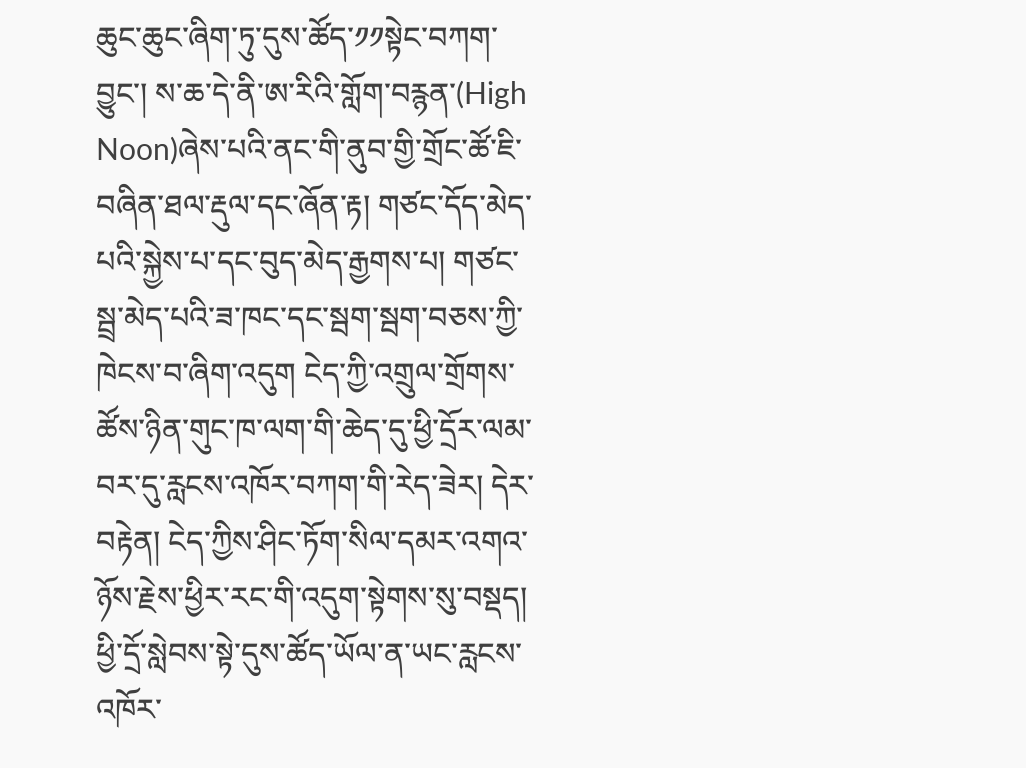ཆུང་ཆུང་ཞིག་ཏུ་དུས་ཚོད་༡༡སྟེང་བཀག་བྱུང་། ས་ཆ་དེ་ནི་ཨ་རིའི་གློག་བརྙན་(High Noon)ཞེས་པའི་ནང་གི་ནུབ་གྱི་གྲོང་ཚོ་ཇི་བཞིན་ཐལ་རྡུལ་དང་ཞོན་རྟ། གཙང་དོད་མེད་པའི་སྐྱེས་པ་དང་བུད་མེད་རྒྱགས་པ། གཙང་སྦྲ་མེད་པའི་ཟ་ཁང་དང་སྦག་སྦག་བཅས་ཀྱི་ཁེངས་བ་ཞིག་འདུག ངེད་ཀྱི་འགྲུལ་གྲོགས་ཚོས་ཉིན་གུང་ཁ་ལག་གི་ཆེད་དུ་ཕྱི་དྲོར་ལམ་བར་དུ་རླངས་འཁོར་བཀག་གི་རེད་ཟེར། དེར་བརྟེན། ངེད་ཀྱིས་ཤིང་ཏོག་སིལ་དམར་འགའ་ཉོས་རྗེས་ཕྱིར་རང་གི་འདུག་སྟེགས་སུ་བསྡད། ཕྱི་དྲོ་སླེབས་སྟེ་དུས་ཚོད་ཡོལ་ན་ཡང་རླངས་འཁོར་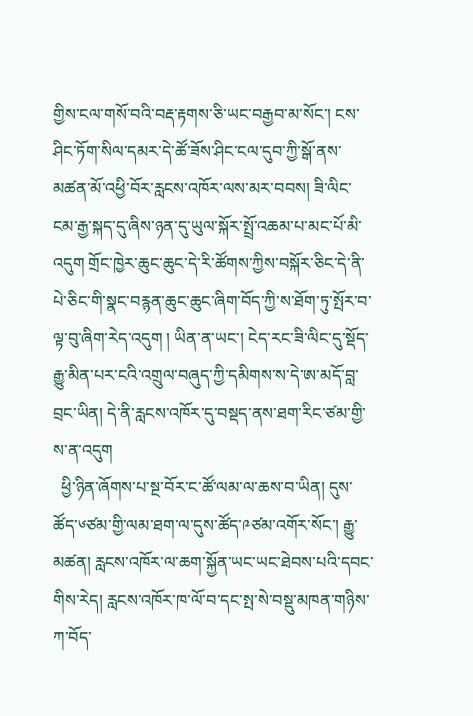གྱིས་ངལ་གསོ་བའི་བརྡ་རྟགས་ཅི་ཡང་བརྒྱབ་མ་སོང་། ངས་ཤིང་ཏོག་སིལ་དམར་དེ་ཚོ་ཟོས་ཤིང་ངལ་དུབ་ཀྱི་སྒོ་ནས་མཚན་མོ་འཕྱི་བོར་རླངས་འཁོར་ལས་མར་བབས། ཟི་ལིང་ངམ་རྒྱ་སྐད་དུ་ཞིས་ཉན་དུ་ཡུལ་སྐོར་སྤྲོ་འཆམ་པ་མང་པོ་མི་འདུག གྲོང་ཁྱེར་ཆུང་ཆུང་དེ་རི་ཚོགས་ཀྱིས་བསྐོར་ཅིང་དེ་ནི་པེ་ཅིང་གི་སྣང་བརྙན་ཆུང་ཆུང་ཞིག་བོད་ཀྱི་ས་ཐོག་ཏུ་སྤོར་བ་ལྟ་བུ་ཞིག་རེད་འདུག ། ཡིན་ན་ཡང་། ངེད་རང་ཟི་ལིང་དུ་སྡོད་རྒྱུ་མིན་པར་ངའི་འགྲུལ་བཞུད་ཀྱི་དམིགས་ས་དེ་ཨ་མདོ་བླ་བྲང་ཡིན། དེ་ནི་རླངས་འཁོར་དུ་བསྡད་ནས་ཐག་རིང་ཙམ་གྱི་ས་ན་འདུག
  ཕྱི་ཉིན་ཞོགས་པ་སྔ་བོར་ང་ཚོ་ལམ་ལ་ཆས་བ་ཡིན། དུས་ཚོད་༦ཙམ་གྱི་ལམ་ཐག་ལ་དུས་ཚོད་༩ཙམ་འགོར་སོང་། རྒྱུ་མཚན། རླངས་འཁོར་ལ་ཆག་སྐྱོན་ཡང་ཡང་ཐེབས་པའི་དབང་གིས་རེད། རླངས་འཁོར་ཁ་ལོ་བ་དང་སྤ་སེ་བསྡུ་མཁན་གཉིས་ཀ་བོད་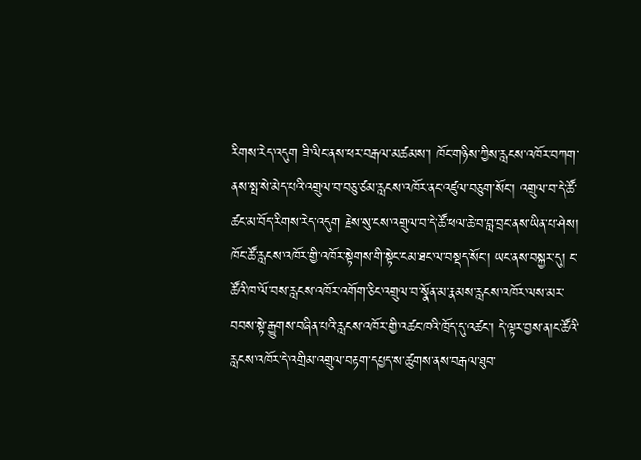རིགས་རེད་འདུག ཟི་ལིང་ནས་ཕར་བརྒལ་མཚམས་། ཁོང་གཉིས་ཀྱིས་རླངས་འཁོར་བཀག་ནས་སྤ་སེ་མེད་པའི་འགྲུལ་བ་བཅུ་ཙམ་རླངས་འཁོར་ནང་འཛུལ་བཅུག་སོང་། འགྲུལ་བ་དེ་ཚོ་ཚང་མ་བོད་རིགས་རེད་འདུག རྗེས་སུ་ངས་འགྲུལ་བ་དེ་ཚོ་ཕལ་ཆེ་བ་བླ་བྲང་ནས་ཡིན་པ་ཤེས། ཁོང་ཚོ་རླངས་འཁོར་གྱི་འཁོར་སྟེགས་གི་སྟེང་ངམ་ཐང་ལ་བསྡད་སོང་། ཡང་ནས་བསྐྱར་དུ། ང་ཚོའི་ཁ་ལོ་བས་རླངས་འཁོར་འགོག་ཅིང་འགྲུལ་བ་སྣོན་མ་རྣམས་རླངས་འཁོར་ལས་མར་བབས་སྟེ་རྒྱུགས་བཞིན་པའི་རླངས་འཁོར་གྱི་འཚང་ཁའི་ཁྲོད་དུ་འཚང་། དེ་ལྟར་བྱས་ན།ང་ཚོའི་རླངས་འཁོར་དེ་འགྲིམ་འགྲུལ་བརྟག་དཔྱད་ས་ཚུགས་ནས་བརྒལ་ཐུབ་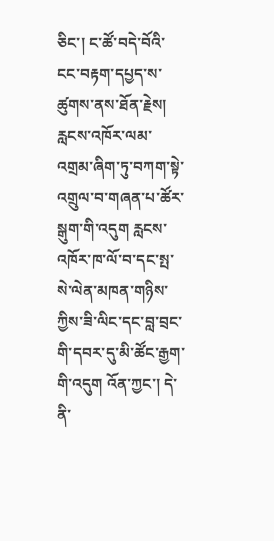ཅིང་། ང་ཚོ་བདེ་བོའི་ངང་བརྟག་དཔྱད་ས་ཚུགས་ནས་ཐོན་རྗེས། རླངས་འཁོར་ལམ་འགྲམ་ཞིག་ཏུ་བཀག་སྟེ་འགྲུལ་བ་གཞན་པ་ཚོར་སྒུག་གི་འདུག རླངས་འཁོར་ཁ་ལོ་བ་དང་སྤ་སེ་ལེན་མཁན་གཉིས་ཀྱིས་ཟི་ལིང་དང་བླ་བྲང་གི་དབར་དུ་མི་ཚོང་རྒྱག་གི་འདུག འོན་ཀྱང་། དེ་ནི་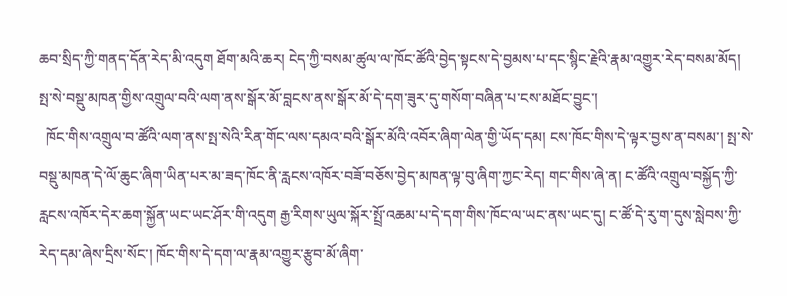ཆབ་སྲིད་ཀྱི་གནད་དོན་རེད་མི་འདུག ཐོག་མའི་ཆར། ངེད་ཀྱི་བསམ་ཚུལ་ལ་ཁོང་ཚོའི་བྱེད་སྟངས་དེ་བྱམས་པ་དང་སྙིང་རྗེའི་རྣམ་འགྱུར་རེད་བསམ་མོད། སྤ་སེ་བསྡུ་མཁན་གྱིས་འགྲུལ་བའི་ལག་ནས་སྒོར་མོ་བླངས་ནས་སྒོར་མོ་དེ་དག་ཟུར་དུ་གསོག་བཞིན་པ་ངས་མཐོང་བྱུང་།
  ཁོང་གིས་འགྲུལ་བ་ཚོའི་ལག་ནས་སྤ་སེའི་རིན་གོང་ལས་དམའ་བའི་སྒོར་མོའི་འབོར་ཞིག་ལེན་གྱི་ཡོད་དམ། ངས་ཁོང་གིས་དེ་ལྟར་བྱས་ན་བསམ་། སྤ་སེ་བསྡུ་མཁན་དེ་ལོ་ཆུང་ཞིག་ཡིན་པར་མ་ཟད་ཁོང་ནི་རླངས་འཁོར་བཟོ་བཅོས་བྱེད་མཁན་ལྟ་བུ་ཞིག་ཀྱང་རེད། གང་གིས་ཞེ་ན། ང་ཚོའི་འགྲུལ་བསྐྱོད་ཀྱི་རླངས་འཁོར་དེར་ཆག་སྐྱོན་ཡང་ཡང་ཤོར་གི་འདུག རྒྱ་རིགས་ཡུལ་སྐོར་སྤྲོ་འཆམ་པ་དེ་དག་གིས་ཁོང་ལ་ཡང་ནས་ཡང་དུ། ང་ཚོ་དེ་རུ་ག་དུས་སླེབས་ཀྱི་རེད་དམ་ཞེས་དྲིས་སོང་། ཁོང་གིས་དེ་དག་ལ་རྣམ་འགྱུར་རྩུབ་མོ་ཞིག་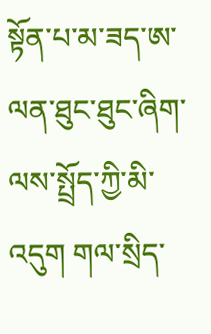སྟོན་པ་མ་ཟད་ཨ་ལན་ཐུང་ཐུང་ཞིག་ལས་སྤྲོད་ཀྱི་མི་འདུག གལ་སྲིད་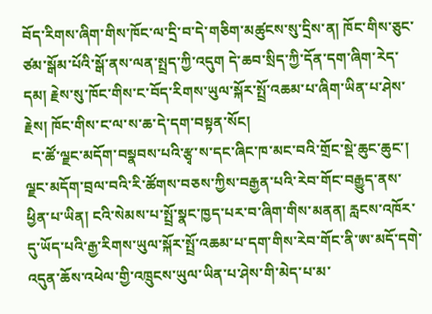བོད་རིགས་ཞིག་གིས་ཁོང་ལ་དྲི་བ་དེ་གཅིག་མཚུངས་སུ་དྲིས་ན། ཁོང་གིས་ཅུང་ཙམ་སྒོམ་པོའི་སྒོ་ནས་ལན་སྤྲད་ཀྱི་འདུག དེ་ཆབ་སྲིད་ཀྱི་དོན་དག་ཞིག་རེད་དམ། རྗེས་སུ་ཁོང་གིས་ང་བོད་རིགས་ཡུལ་སྐོར་སྤྲོ་འཆམ་པ་ཞིག་ཡིན་པ་ཤེས་རྗེས། ཁོང་གིས་ང་ལ་ས་ཆ་དེ་དག་བསྟན་སོང།
  ང་ཚོ་ལྗང་མདོག་བསྣབས་པའི་རྩྭ་ས་དང་ཞིང་ཁ་མང་བའི་གྲོང་སྡེ་ཆུང་ཆུང་། ལྗང་མདོག་བྲལ་བའི་རི་ཚོགས་བཅས་ཀྱིས་བརྒྱན་པའི་རེབ་གོང་བརྒྱུད་ནས་ཕྱིན་པ་ཡིན། ངའི་སེམས་པ་སྤྲོ་སྣང་ཁྱད་པར་བ་ཞིག་གིས་མནན། རླངས་འཁོར་དུ་ཡོད་པའི་རྒྱ་རིགས་ཡུལ་སྐོར་སྤྲོ་འཆམ་པ་དག་གིས་རེབ་གོང་ནི་ཨ་མདོ་དགེ་འདུན་ཆོས་འཕེལ་གྱི་འཁྲུངས་ཡུལ་ཡིན་པ་ཤེས་གི་མེད་པ་མ་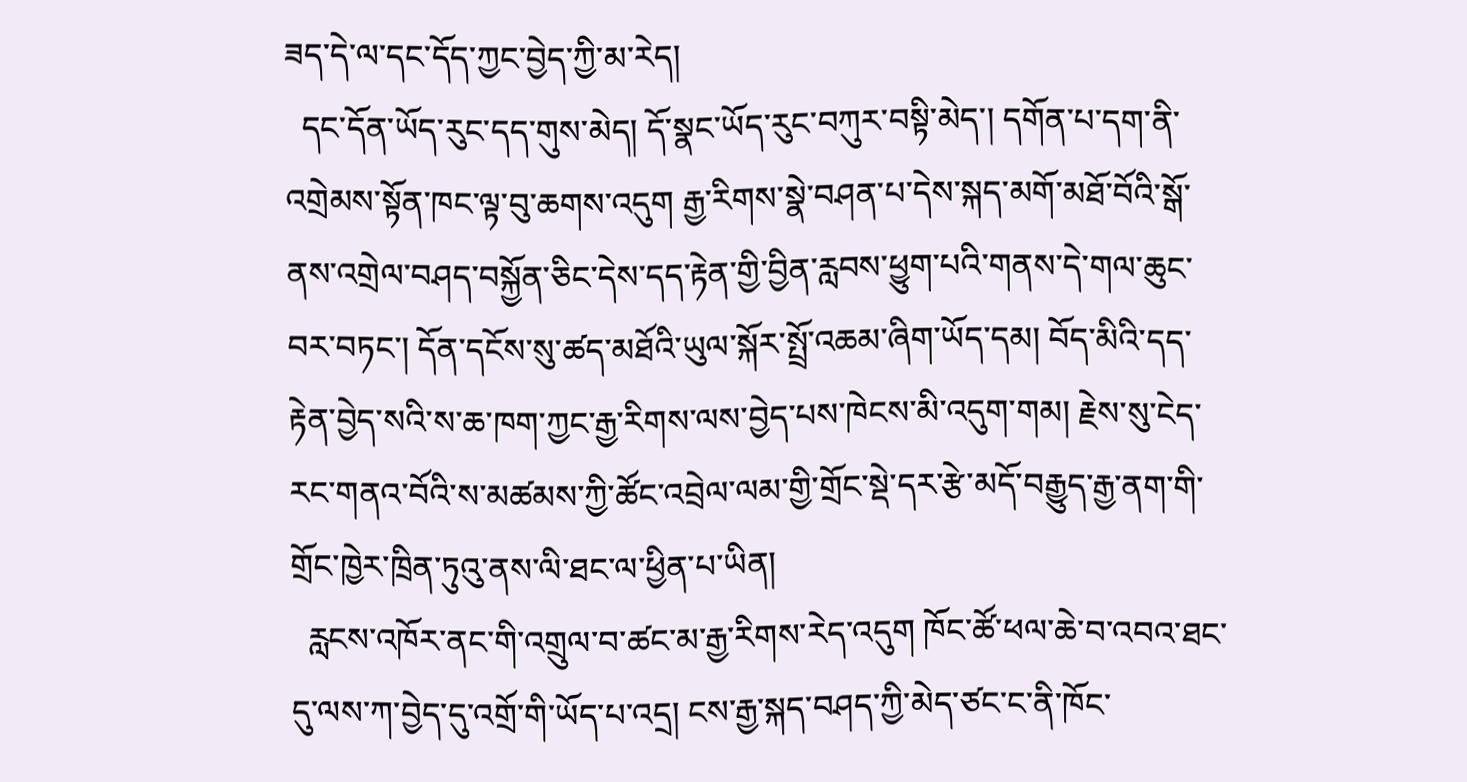ཟད་དེ་ལ་དང་དོད་ཀྱང་བྱེད་ཀྱི་མ་རེད།
  དང་དོན་ཡོད་རུང་དད་གུས་མེད། དོ་སྣང་ཡོད་རུང་བཀུར་བསྟི་མེད་། དགོན་པ་དག་ནི་འགྲེམས་སྟོན་ཁང་ལྟ་བུ་ཆགས་འདུག རྒྱ་རིགས་སྣེ་བཤན་པ་དེས་སྐད་མགོ་མཐོ་བོའི་སྒོ་ནས་འགྲེལ་བཤད་བསྐྱོན་ཅིང་དེས་དད་རྟེན་གྱི་བྱིན་རླབས་ཕྱུག་པའི་གནས་དེ་གལ་ཆུང་བར་བཏང་། དོན་དངོས་སུ་ཚད་མཐོའི་ཡུལ་སྐོར་སྤྲོ་འཆམ་ཞིག་ཡོད་དམ། བོད་མིའི་དད་རྟེན་བྱེད་སའི་ས་ཆ་ཁག་ཀྱང་རྒྱ་རིགས་ལས་བྱེད་པས་ཁེངས་མི་འདུག་གམ། རྗེས་སུ་ངེད་རང་གནའ་བོའི་ས་མཚམས་ཀྱི་ཚོང་འབྲེལ་ལམ་གྱི་གྲོང་སྡེ་དར་རྩེ་མདོ་བརྒྱུད་རྒྱ་ནག་གི་གྲོང་ཁྱེར་ཁྲིན་ཏུའུ་ནས་ལི་ཐང་ལ་ཕྱིན་པ་ཡིན།
  རླངས་འཁོར་ནང་གི་འགྲུལ་བ་ཚང་མ་རྒྱ་རིགས་རེད་འདུག ཁོང་ཚོ་ཕལ་ཆེ་བ་འབའ་ཐང་དུ་ལས་ཀ་བྱེད་དུ་འགྲོ་གི་ཡོད་པ་འདྲ། ངས་རྒྱ་སྐད་བཤད་ཀྱི་མེད་ཙང་ང་ནི་ཁོང་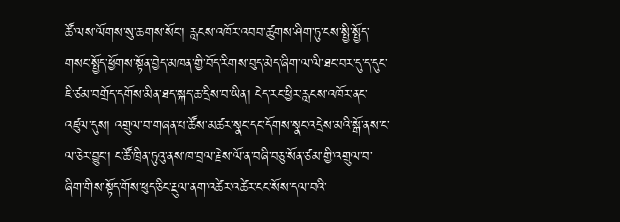ཚོ་ལས་ལོགས་སུ་ཆགས་སོང་། རླངས་འཁོར་འབབ་ཚུགས་ཤིག་ཏུ་ངས་སྤྱི་སྤྱོད་གསང་སྤྱོད་ཕྱོགས་སྟོན་བྱེད་མཁན་གྱི་བོད་རིགས་བུད་མེད་ཞིག་ལ་ལི་ཐང་བར་དུ་ད་དུང་ཇི་ཙམ་བགྲོད་དགོས་མིན་ཐད་སྐད་ཆ་དྲིས་བ་ཡིན། ངེད་རང་ཕྱིར་རླངས་འཁོར་ནང་འཛུལ་དུས། འགྲུལ་བ་གཞན་པ་ཚོས་མཚར་སྣང་དང་དོགས་སྣང་འདྲེས་མའི་སྒོ་ནས་ང་ལ་ཅེར་བྱུང་། ང་ཚོ་ཁྲིན་ཏུའུ་ནས་ཁ་བྲལ་རྗེས་ལོ་ན་བཞི་བཅུ་སོན་ཙམ་གྱི་འགྲུལ་བ་ཞིག་གིས་སྟོད་གོས་ཕུད་ཅིང་རྔུལ་ནག་འཚེར་འཚེར་ངང་སོས་དལ་བའི་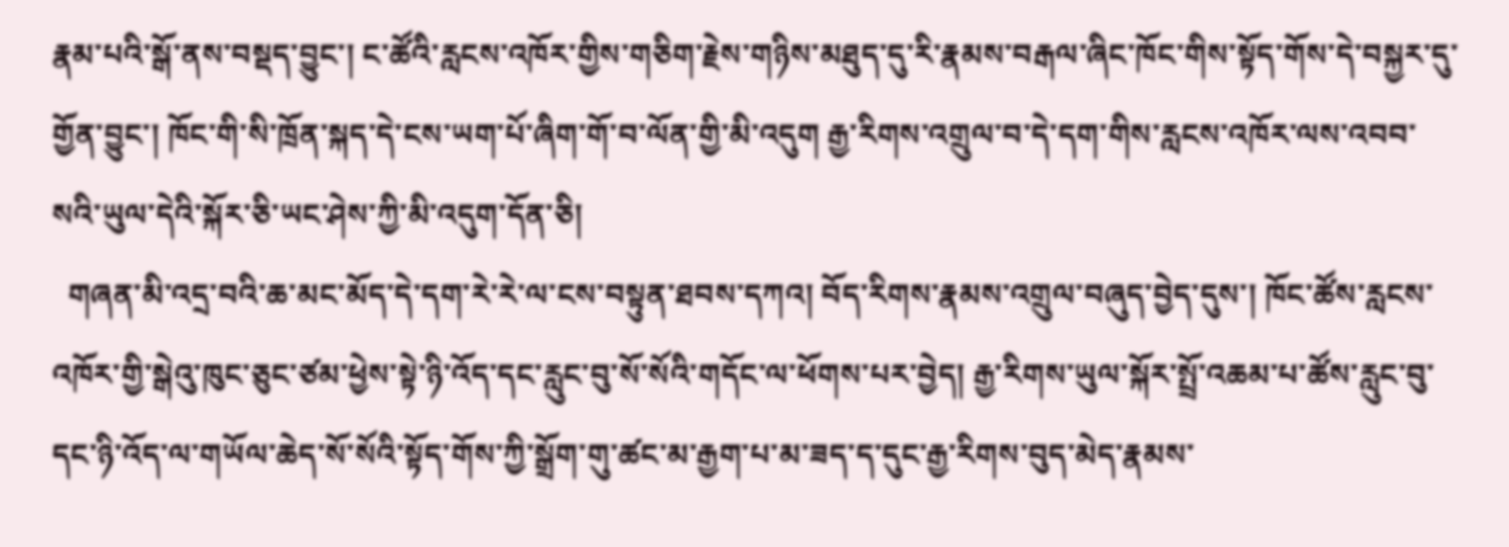རྣམ་པའི་སྒོ་ནས་བསྡད་བྱུང་། ང་ཚོའི་རླངས་འཁོར་གྱིས་གཅིག་རྗེས་གཉིས་མཐུད་དུ་རི་རྣམས་བརྒལ་ཞིང་ཁོང་གིས་སྟོད་གོས་དེ་བསྐྱར་དུ་གྱོན་བྱུང་། ཁོང་གི་སི་ཁྲོན་སྐད་དེ་ངས་ཡག་པོ་ཞིག་གོ་བ་ལོན་གྱི་མི་འདུག རྒྱ་རིགས་འགྲུལ་བ་དེ་དག་གིས་རླངས་འཁོར་ལས་འབབ་སའི་ཡུལ་དེའི་སྐོར་ཅི་ཡང་ཤེས་ཀྱི་མི་འདུག་དོན་ཅི།
  གཞན་མི་འདྲ་བའི་ཆ་མང་མོད་དེ་དག་རེ་རེ་ལ་ངས་བསྟུན་ཐབས་དཀའ། བོད་རིགས་རྣམས་འགྲུལ་བཞུད་བྱེད་དུས་། ཁོང་ཚོས་རླངས་འཁོར་གྱི་སྒེའུ་ཁུང་ཅུང་ཙམ་ཕྱེས་སྟེ་ཉི་འོད་དང་རླུང་བུ་སོ་སོའི་གདོང་ལ་ཕོགས་པར་བྱེད། རྒྱ་རིགས་ཡུལ་སྐོར་སྤྲོ་འཆམ་པ་ཚོས་རླུང་བུ་དང་ཉི་འོད་ལ་གཡོལ་ཆེད་སོ་སོའི་སྟོད་གོས་ཀྱི་སྒྲོག་གུ་ཚང་མ་རྒྱག་པ་མ་ཟད་ད་དུང་རྒྱ་རིགས་བུད་མེད་རྣམས་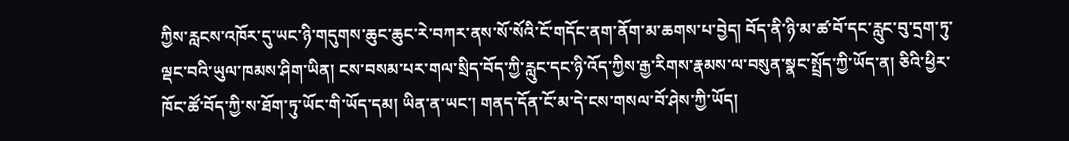ཀྱིས་རླངས་འཁོར་དུ་ཡང་ཉི་གདུགས་ཆུང་ཆུང་རེ་བཀར་ནས་སོ་སོའི་ངོ་གདོང་ནག་ནོག་མ་ཆགས་པ་བྱེད། བོད་ནི་ཉི་མ་ཚ་བོ་དང་རླུང་བུ་དྲག་ཏུ་ལྡང་བའི་ཡུལ་ཁམས་ཤིག་ཡིན། ངས་བསམ་པར་གལ་སྲིད་བོད་ཀྱི་རླུང་དང་ཉི་འོད་ཀྱིས་རྒྱ་རིགས་རྣམས་ལ་བསུན་སྣང་སྤྲོད་ཀྱི་ཡོད་ན། ཅིའི་ཕྱིར་ཁོང་ཚོ་བོད་ཀྱི་ས་ཐོག་ཏུ་ཡོང་གི་ཡོད་དམ། ཡིན་ན་ཡང་། གནད་དོན་ངོ་མ་དེ་ངས་གསལ་བོ་ཤེས་ཀྱི་ཡོད།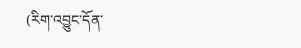(རིག་འབྱུང་དོན་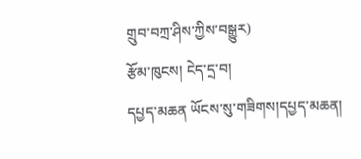གྲུབ་བཀྲ་ཤིས་ཀྱིས་བསྒྱུར)
རྩོམ་ཁུངས། ངེད་དྲ་བ།
དཔྱད་མཆན ཡོངས་སུ་གཟིགས།དཔྱད་མཆན།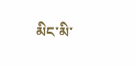མིང་མི་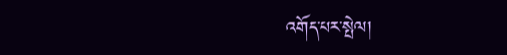འགོད་པར་སྤེལ།